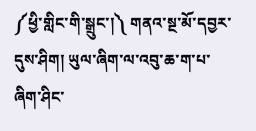༼ཕྱི་གླིང་གི་སྒྲུང་།༽ གནའ་སྔ་མོ་དབྱར་དུས་ཤིག། ཡུལ་ཞིག་ལ་འབུ་ཆ་ག་པ་ཞིག་ཤིང་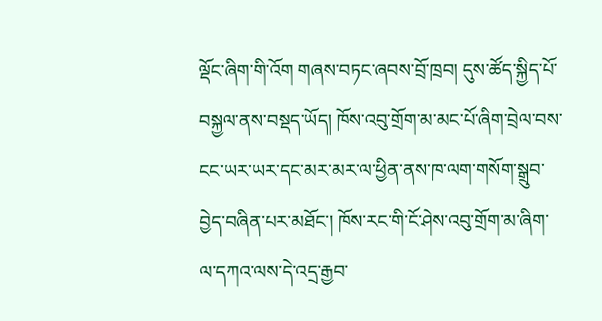ལྡོང་ཞིག་གི་འོག གཞས་བཏང་ཞབས་བྲོ་ཁྲབ། དུས་ཚོད་སྐྱིད་པོ་བསྐྱལ་ནས་བསྡད་ཡོད། ཁོས་འབུ་གྲོག་མ་མང་པོ་ཞིག་བྲེལ་བས་ངང་ཡར་ཡར་དང་མར་མར་ལ་ཕྱིན་ནས་ཁ་ལག་གསོག་སྒྲུབ་བྱེད་བཞིན་པར་མཐོང་། ཁོས་རང་གི་ངོ་ཤེས་འབུ་གྲོག་མ་ཞིག་ལ་དཀའ་ལས་དེ་འདྲ་རྒྱབ་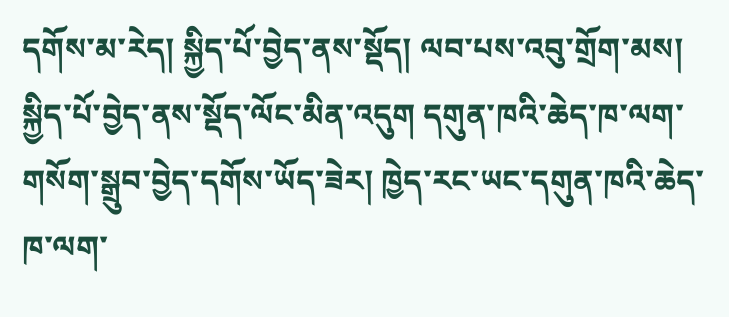དགོས་མ་རེད། སྐྱིད་པོ་བྱེད་ནས་སྡོད། ལབ་པས་འབུ་གྲོག་མས། སྐྱིད་པོ་བྱེད་ནས་སྡོད་ལོང་མིན་འདུག དགུན་ཁའི་ཆེད་ཁ་ལག་གསོག་སྒྲུབ་བྱེད་དགོས་ཡོད་ཟེར། ཁྱེད་རང་ཡང་དགུན་ཁའི་ཆེད་ཁ་ལག་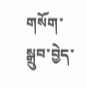གསོག་སྒྲུབ་བྱེད་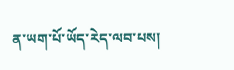ན་ཡག་པོ་ཡོད་རེད་ལབ་པས།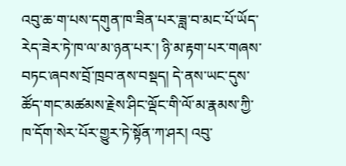འབུ་ཆ་ག་པས་དགུན་ཁ་ཟིན་པར་ཟླ་བ་མང་པོ་ཡོད་རེད་ཟེར་ཏེ་ཁ་ལ་མ་ཉན་པར་། ཉི་མ་རྟག་པར་གཞས་བཏང་ཞབས་བྲོ་ཁྲབ་ནས་བསྡད། དེ་ནས་ཡང་དུས་ཚོད་གང་མཚམས་རྗེས་ཤིང་ལྡོང་གི་ལོ་མ་རྣམས་ཀྱི་ཁ་དོག་སེར་པོར་གྱུར་ཏེ་སྟོན་ཀ་ཤར། འབུ་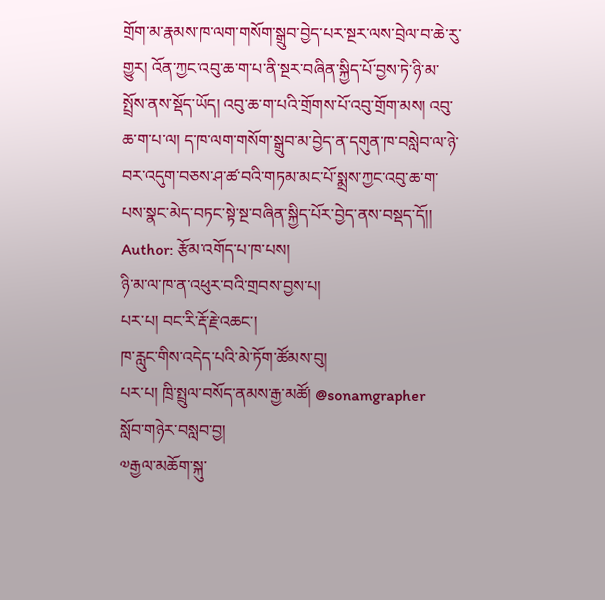གྲོག་མ་རྣམས་ཁ་ལག་གསོག་སྒྲུབ་བྱེད་པར་སྔར་ལས་བྲེལ་བ་ཆེ་རུ་གྱུར། འོན་ཀྱང་འབུ་ཆ་ག་པ་ནི་སྔར་བཞིན་སྐྱིད་པོ་བྱས་ཏེ་ཉི་མ་སྤྲོས་ནས་སྡོད་ཡོད། འབུ་ཆ་ག་པའི་གྲོགས་པོ་འབུ་གྲོག་མས། འབུ་ཆ་ག་པ་ལ། ད་ཁ་ལག་གསོག་སྒྲུབ་མ་བྱེད་ན་དགུན་ཁ་བསླེབ་ལ་ཉེ་བར་འདུག་བཅས་ཤ་ཚ་བའི་གཏམ་མང་པོ་སྨྲས་ཀྱང་འབུ་ཆ་ག་པས་སྣང་མེད་བཏང་སྟེ་སྔ་བཞིན་སྐྱིད་པོར་བྱེད་ནས་བསྡད་དོ།།
Author: རྩོམ་འགོད་པ་ཁ་པས།
ཉི་མ་ལ་ཁ་ན་འཕུར་བའི་གྲབས་བྱས་པ།
པར་པ། བང་རི་རྡོ་རྗེ་འཆང་།
ཁ་རླུང་གིས་འདེད་པའི་མེ་ཏོག་ཚོམས་བུ།
པར་པ། ཁྲི་སྤྲུལ་བསོད་ནམས་རྒྱ་མཚོ། @sonamgrapher
སློབ་གཉེར་བསླབ་བྱ།
༧རྒྱལ་མཆོག་སྐུ་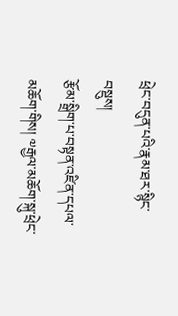ཕྲེང་བདུན་པའི་རྣམ་ཐར་སྙིང་བསྡུས།
རྩོམ་སྒྲིག་པ་བསྟན་འཛིན་དཔལ་མཆོག་གིས། ༧རྒྱལ་མཆོག་སྐུ་ཕྲེང་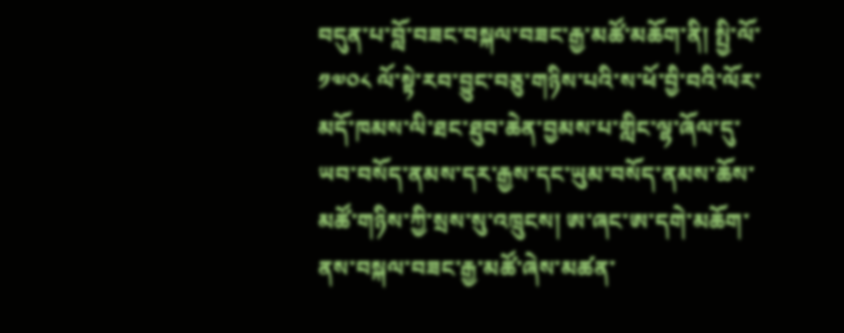བདུན་པ་བློ་བཟང་བསྐལ་བཟང་རྒྱ་མཚོ་མཆོག་ནི། སྤྱི་ལོ་ ༡༧༠༨ ལོ་སྟེ་རབ་བྱུང་བཅུ་གཉིས་པའི་ས་ཕོ་བྱི་བའི་ལོར་མདོ་ཁམས་ལི་ཐང་ཐུབ་ཆེན་བྱམས་པ་གླིང་ལྷ་ཞོལ་དུ་ཡབ་བསོད་ནམས་དར་རྒྱས་དང་ཡུམ་བསོད་ནམས་ཆོས་མཚོ་གཉིས་ཀྱི་སྲས་སུ་འཁྲུངས། ཨ་ཞང་ཨ་དགེ་མཆོག་ནས་བསྐལ་བཟང་རྒྱ་མཚོ་ཞེས་མཚན་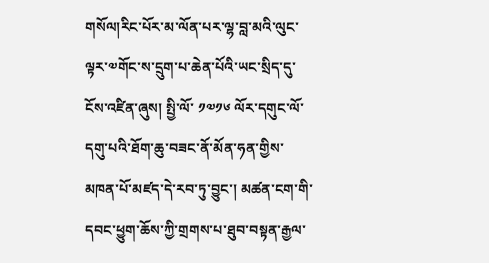གསོལ།རིང་པོར་མ་ལོན་པར་ལྷ་བླ་མའི་ལུང་ལྟར་༧གོང་ས་དྲུག་པ་ཆེན་པོའི་ཡང་སྲིད་དུ་ངོས་འཛིན་ཞུས། སྤྱི་ལོ་ ༡༧༡༦ ལོར་དགུང་ལོ་དགུ་པའི་ཐོག་ཆུ་བཟང་ནོ་མོན་ཧན་གྱིས་མཁན་པོ་མཛད་དེ་རབ་ཏུ་བྱུང་། མཚན་ངག་གི་དབང་ཕྱུག་ཆོས་ཀྱི་གྲགས་པ་ཐུབ་བསྟན་རྒྱལ་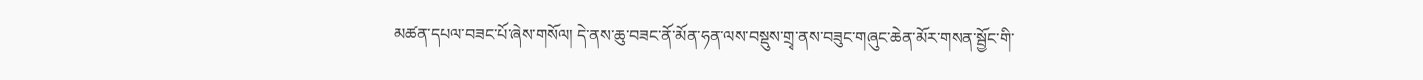མཚན་དཔལ་བཟང་པོ་ཞེས་གསོལ། དེ་ནས་ཆུ་བཟང་ནོ་མོན་ཧན་ལས་བསྡུས་གྲྭ་ནས་བཟུང་གཞུང་ཆེན་མོར་གསན་སྦྱོང་གི་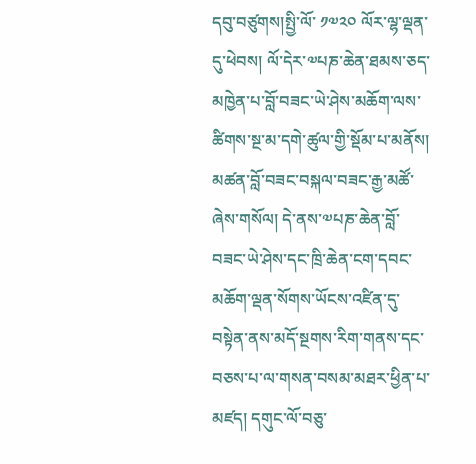དབུ་བཙུགས།སྤྱི་ལོ་ ༡༧༢༠ ལོར་ལྷ་ལྡན་དུ་ཕེབས། ལོ་དེར་༧པཎ་ཆེན་ཐམས་ཅད་མཁྱེན་པ་བློ་བཟང་ཡེ་ཤེས་མཆོག་ལས་ཚིགས་སྔ་མ་དགེ་ཚུལ་གྱི་སྡོམ་པ་མནོས། མཚན་བློ་བཟང་བསྐལ་བཟང་རྒྱ་མཚོ་ཞེས་གསོལ། དེ་ནས་༧པཎ་ཆེན་བློ་བཟང་ཡེ་ཤེས་དང་ཁྲི་ཆེན་ངག་དབང་མཆོག་ལྡན་སོགས་ཡོངས་འཛིན་དུ་བསྟེན་ནས་མདོ་སྔགས་རིག་གནས་དང་བཅས་པ་ལ་གསན་བསམ་མཐར་ཕྱིན་པ་མཛད། དགུང་ལོ་བཅུ་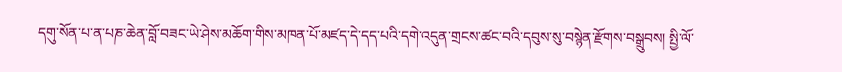དགུ་སོན་པ་ན་པཎ་ཆེན་བློ་བཟང་ཡེ་ཤེས་མཆོག་གིས་མཁན་པོ་མཛད་དེ་དད་པའི་དགེ་འདུན་གྲངས་ཚང་བའི་དབུས་སུ་བསྙེན་རྫོགས་བསྒྲུབས། སྤྱི་ལོ་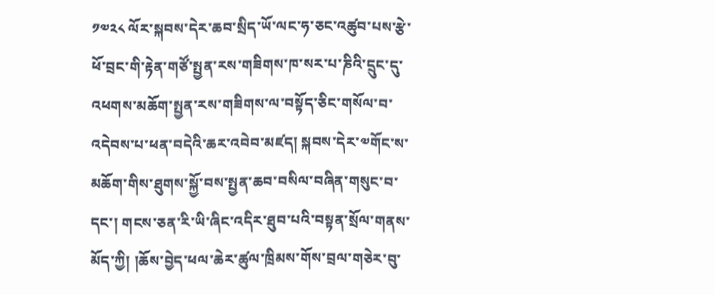༡༧༢༨ ལོར་སྐབས་དེར་ཆབ་སྲིད་ཡོ་ལང་ཧ་ཅང་འཚུབ་པས་རྩེ་ཕོ་བྲང་གི་རྟེན་གཙོ་སྤྱན་རས་གཟིགས་ཁ་སར་པ་ཎིའི་དྲུང་དུ་འཕགས་མཆོག་སྤྱན་རས་གཟིགས་ལ་བསྟོད་ཅིང་གསོལ་བ་འདེབས་པ་ཕན་བདེའི་ཆར་འབེབ་མཛད། སྐབས་དེར་༧གོང་ས་མཆོག་གིས་ཐུགས་སྐྱོ་བས་སྤྱན་ཆབ་བསིལ་བཞིན་གསུང་བ་དང་། གངས་ཅན་རི་ཡི་ཞིང་འདིར་ཐུབ་པའི་བསྟན་སྲོལ་གནས་མོད་ཀྱི། །ཆོས་བྱེད་ཕལ་ཆེར་ཚུལ་ཁྲིམས་གོས་བྲལ་གཅེར་བུ་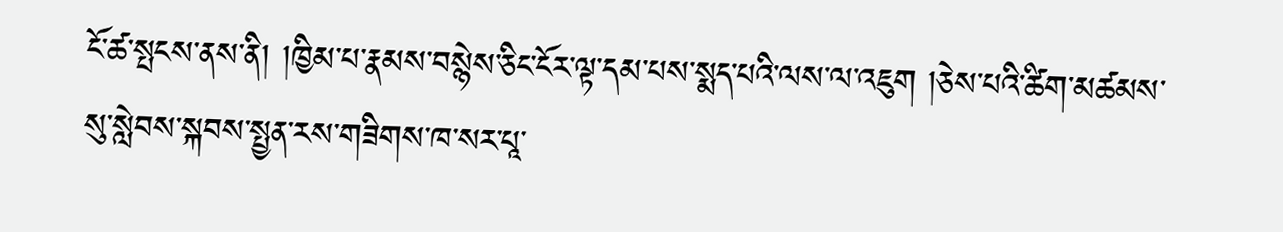ངོ་ཚ་སྤངས་ནས་ནི། །ཁྱིམ་པ་རྣམས་བསྙེས་ཅིང་ངོར་ལྟ་དམ་པས་སྨད་པའི་ལས་ལ་འཇུག །ཅེས་པའི་ཚིག་མཚམས་སུ་སླེབས་སྐབས་སྤྱན་རས་གཟིགས་ཁ་སར་པཱ་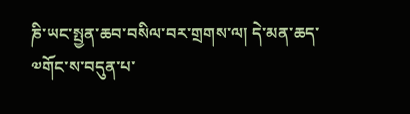ཎི་ཡང་སྤྱན་ཆབ་བསིལ་བར་གྲགས་ལ། དེ་མན་ཆད་༧གོང་ས་བདུན་པ་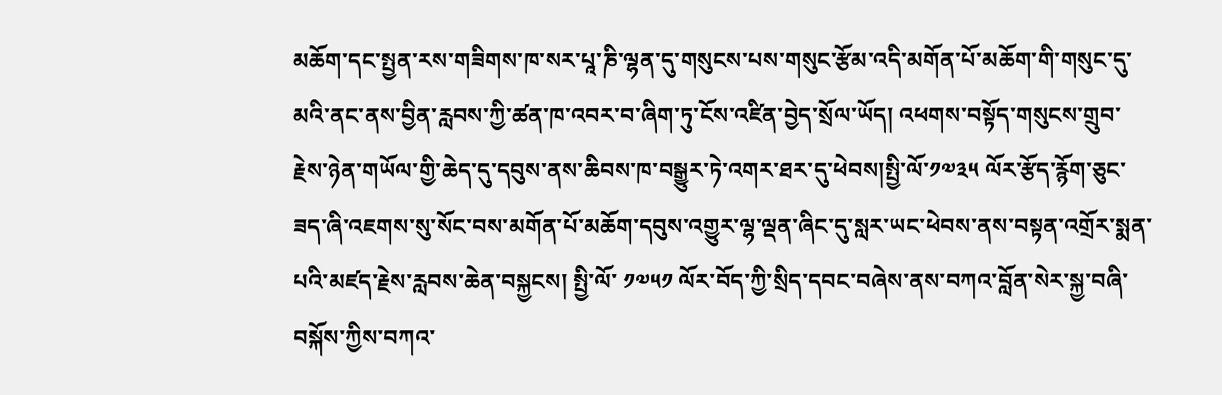མཆོག་དང་སྤྱན་རས་གཟིགས་ཁ་སར་པཱ་ཎི་ལྷན་དུ་གསུངས་པས་གསུང་རྩོམ་འདི་མགོན་པོ་མཆོག་གི་གསུང་དུ་མའི་ནང་ནས་བྱིན་རླབས་ཀྱི་ཚན་ཁ་འབར་བ་ཞིག་ཏུ་ངོས་འཛིན་བྱེད་སྲོལ་ཡོད། འཕགས་བསྟོད་གསུངས་གྲུབ་རྗེས་ཉེན་གཡོལ་གྱི་ཆེད་དུ་དབུས་ནས་ཆིབས་ཁ་བསྒྱུར་ཏེ་འགར་ཐར་དུ་ཕེབས།སྤྱི་ལོ་༡༧༣༥ ལོར་རྩོད་རྙོག་ཅུང་ཟད་ཞི་འཇགས་སུ་སོང་བས་མགོན་པོ་མཆོག་དབུས་འགྱུར་ལྷ་ལྡན་ཞིང་དུ་སླར་ཡང་ཕེབས་ནས་བསྟན་འགྲོར་སྨན་པའི་མཛད་རྗེས་རླབས་ཆེན་བསྐྱངས། སྤྱི་ལོ་ ༡༧༥༡ ལོར་བོད་ཀྱི་སྲིད་དབང་བཞེས་ནས་བཀའ་བློན་སེར་སྐྱ་བཞི་བསྐོས་ཀྱིས་བཀའ་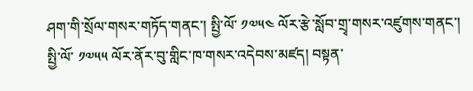ཤག་གི་སྲོལ་གསར་གཏོད་གནང་། སྤྱི་ལོ་ ༡༧༥༤ ལོར་རྩེ་སློབ་གྲྭ་གསར་འཛུགས་གནང་། སྤྱི་ལོ་ ༡༧༥༥ ལོར་ནོར་བུ་གླིང་ཁ་གསར་འདེབས་མཛད། བསྟན་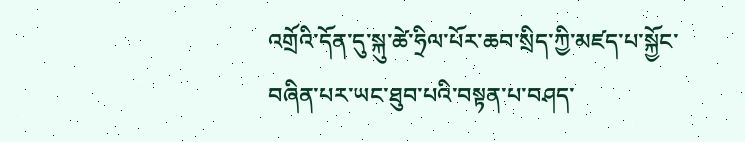འགྲོའི་དོན་དུ་སྐུ་ཚེ་ཧྲིལ་པོར་ཆབ་སྲིད་ཀྱི་མཛད་པ་སྐྱོང་བཞིན་པར་ཡང་ཐུབ་པའི་བསྟན་པ་བཤད་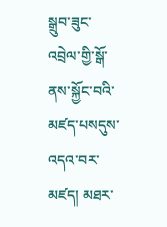སྒྲུབ་ཟུང་འབྲེལ་གྱི་སྒོ་ནས་སྐྱོང་བའི་མཛད་པསདུས་འདའ་བར་མཛད། མཐར་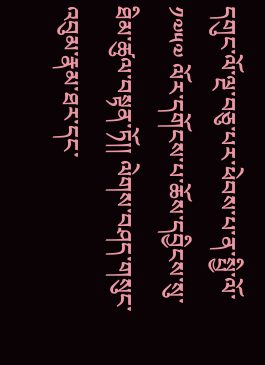དགུང་ལོ་ལྔ་བཅུ་པར་ཕེབས་པ་ན་སྤྱི་ལོ་ ༡༧༥༧ ལོར་དགོངས་པ་ཆོས་དབྱིངས་སུ་ཐིམ་ཚུལ་བསྟན་ཏོ།། ལེགས་བཤད་གསུང་འབུམ་རྣམ་ཐར་དང་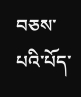བཅས་པའི་པོད་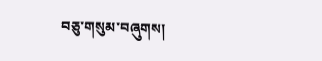བཅུ་གསུམ་བཞུགས།